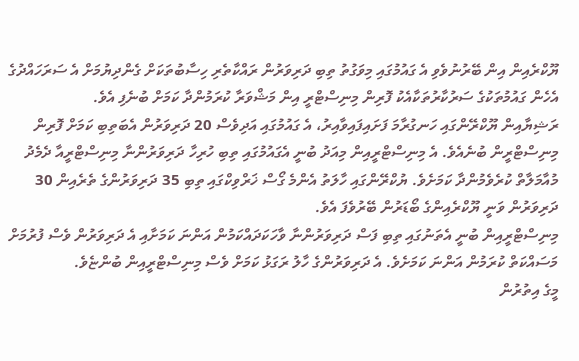ޔޫކްރެއިން އިން ބޭރުނުވެވި އެ ގައުމުގައި މިވަގުތު ތިބި ދަރިވަރުން ރައްކާތެރި ހިސާބުތަކަށް ގެންދިޔުމަށް އެ ސަރަހައްދުގެ އެހެން ގައުމުތަކުގެ ސަރުކާރުތަކާއެކު ފޮރިން މިނިސްޓްރީ އިން މަޝްވަރާ ކުރަމުންދާ ކަމަށް ބުނެފި އެވެ.
ރަޝިޔާއިން ޔޫކްރޭންގައި ހަނގުރާމަ ފަށައިފައިވާއިރު، އެ ގައުމުގައި އަދިވެސް 20 ދަރިވަރުން އެބަތިބި ކަމަށް ފޮރިން މިނިސްޓްރީން ބުނެއެވެ. އެ މިނިސްޓްރީއިން މިއަދު ބުނީ އެގައުމުގައި ތިބި ހުރިހާ ދަރިވަރުންނާ މިނިސްޓްރީއާ ދެމެދު މުއާމަލާތް ކުރެވެމުންދާ ކަމަށެވެ. ޔުކްރޭންގައި ހާލަތު އެންމެ ގޯސް ޚަރްވިކްގައި ތިބި 35 ދަރިވަރުންގެ ތެރެއިން 30 ދަރިވަރުން ވަނީ ޔޫކްރެއިންގެ ބޯޑަރުން ބޭރުވެފަ އެވެ.
މިނިސްޓްރީއިން ބުނީ އެތަނުގައި ތިބި ފަސް ދަރިވަރުންނާ ވާހަކަދައްކަމުން އަންނަ ކަމަށާއި އެ ދަރިވަރުން ވެސް ފުރުމަށް މަސައްކަތް ކުރަމުން އަންނަ ކަމަށެވެ. އެ ދަރިވަރުންގެ ހާލު ރަގަޅު ކަމަށް ވެސް މިނިސްޓްރީއިން ބުންޏެވެ.
މީގެ އިތުރުން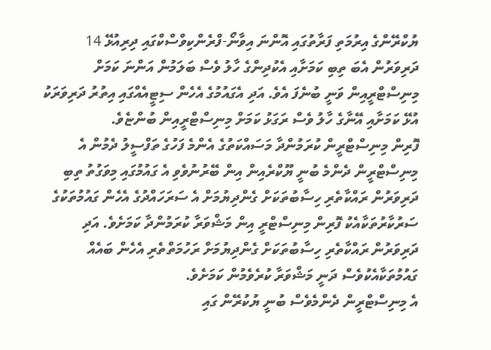ޔުކްރޭންގެ އިރުމަތި ފަރާތުގައި އޮންނަ އިވާނޯ-ފްރެންކިވްސްކްގައި ދިރިއުޅޭ 14 ދަރިވަރުން އެބަ ތިބި ކަމަށާއި އެކުދިންގެ ހާލު ވެސް ބަލަމުން އަންނަ ކަމަށް މިނިސްޓްރީއިން ވަނީ ބުނެފަ އެވެ. އަދި އެގައުމުގެ އެހެން ސިޓީއެއްގައި އިތުރު ދަރިވަރަކު އުޅޭ ކަމަށާއި އޭނާގެ ހާލު ވެސް ރަގަޅު ކަމަށް މިނިސްޓްރީއިން ބުންޏެވެ.
ފޮރިން މިނިސްޓްރީން ކުރަމުންދާ މަސައްކަތުގެ އެންމެ ފަހުގެ ތަފްސީލު ދެމުން އެ މިނިސްޓްރީން ދެންމެ ބުނީ ޔޫކްރެއިން އިން ބޭރުނުވެވި އެ ގައުމުގައި މިވަގުތު ތިބި ދަރިވަރުން ރައްކާތެރި ހިސާބުތަކަށް ގެންދިޔުމަށް އެ ސަރަހައްދުގެ އެހެން ގައުމުތަކުގެ ސަރުކާރުތަކާއެކު ފޮރިން މިނިސްޓްރީ އިން މަޝްވަރާ ކުރަމުންދާ ކަމަށެވެ. އަދި ދަރިވަރުން ރައްކާތެރި ހިސާބުތަކަށް ގެންދިޔުމަށް ރަހުމަތްތެރި އެހެން ބައެއް ގައުމުތަކާއެކުވެސް ދަނީ މަޝްވަރާ ކުރެވެމުން ކަމަށެވެ.
އެ މިނިސްޓްރީން ދެންމެވެސް ބުނީ ޔުކުރޭން ގައި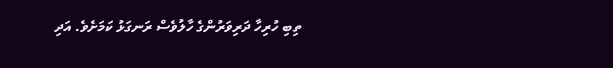ތިބި ހުރިހާ ދަރިވަރުންގެ ހާލުވެސް ރަނގަޅު ކަމަށެވެ. އަދި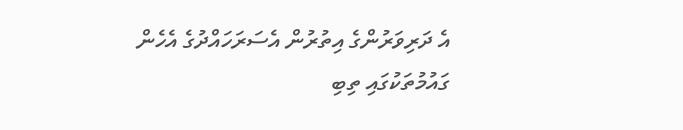އެ ދަރިވަރުންގެ އިތުރުން އެސަރަހައްދުގެ އެހެން ގައުމުތަކުގައި ތިބި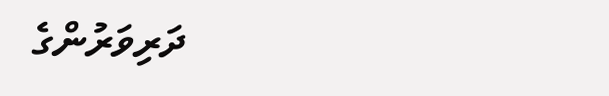ދަރިވަރުންގެ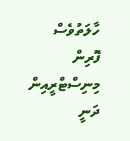ހާލަތުވެސް ފޮރިން މިނިސްޓްރީއިން ދަނީ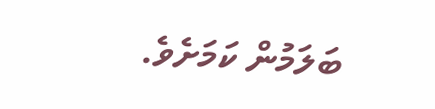ބަލަމުން ކަމަށެވެ.